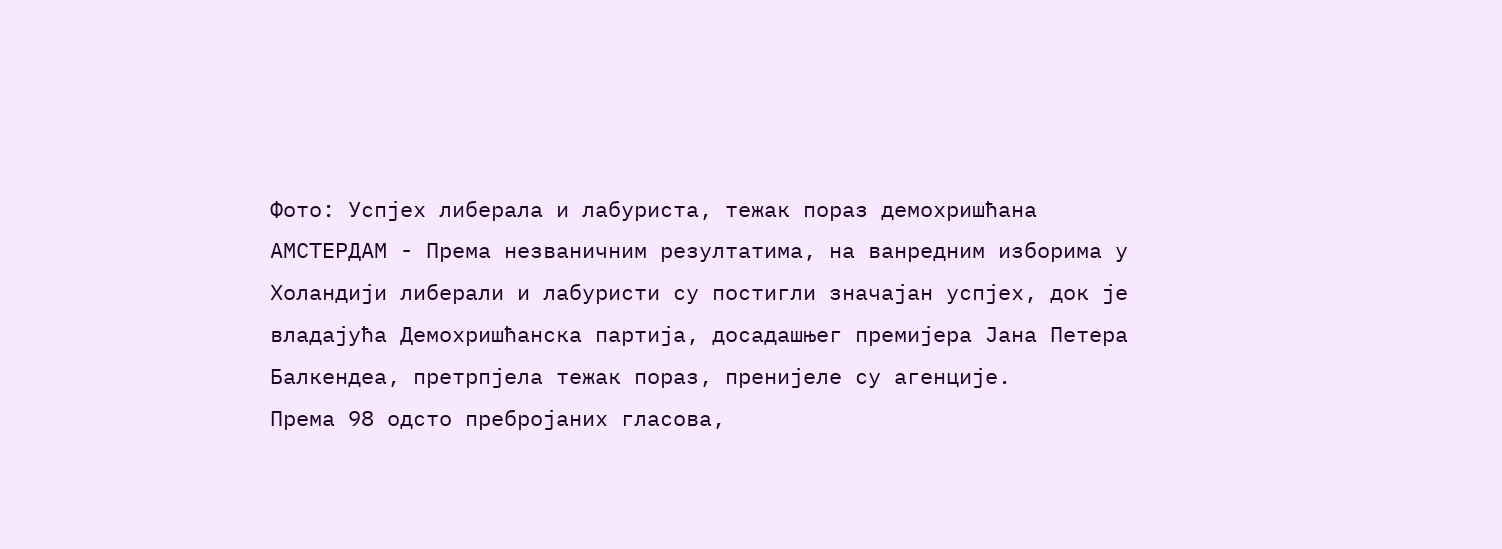Фото: Успјех либерала и лабуриста, тежак пораз демохришћана
AМСТЕРДAМ - Према незваничним резултатима, на ванредним изборима у Холандији либерали и лабуристи су постигли значајан успјех, док је владајућа Демохришћанска партија, досадашњег премијера Јана Петера Балкендеа, претрпјела тежак пораз, пренијеле су агенције.
Према 98 одсто пребројаних гласова,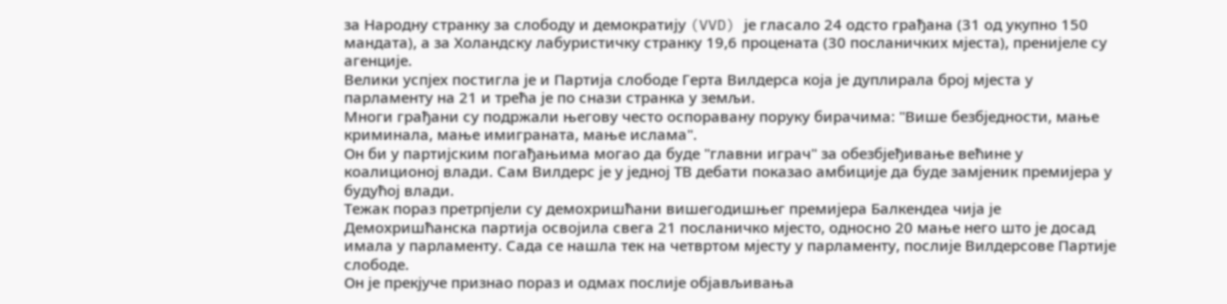за Народну странку за слободу и демократију (VVD) је гласало 24 одсто грађана (31 од укупно 150 мандата), а за Холандску лабуристичку странку 19,6 процената (30 посланичких мјеста), пренијеле су агенције.
Велики успјех постигла је и Партија слободе Герта Вилдерса која је дуплирала број мјеста у парламенту на 21 и трећа је по снази странка у земљи.
Многи грађани су подржали његову често оспоравану поруку бирачима: "Више безбједности, мање криминала, мање имиграната, мање ислама".
Он би у партијским погађањима могао да буде "главни играч" за обезбјеђивање већине у коалиционој влади. Сам Вилдерс је у једној ТВ дебати показао амбиције да буде замјеник премијера у будућој влади.
Тежак пораз претрпјели су демохришћани вишегодишњег премијера Балкендеа чија је Демохришћанска партија освојила свега 21 посланичко мјесто, односно 20 мање него што је досад имала у парламенту. Сада се нашла тек на четвртом мјесту у парламенту, послије Вилдерсове Партије слободе.
Он је прекјуче признао пораз и одмах послије објављивања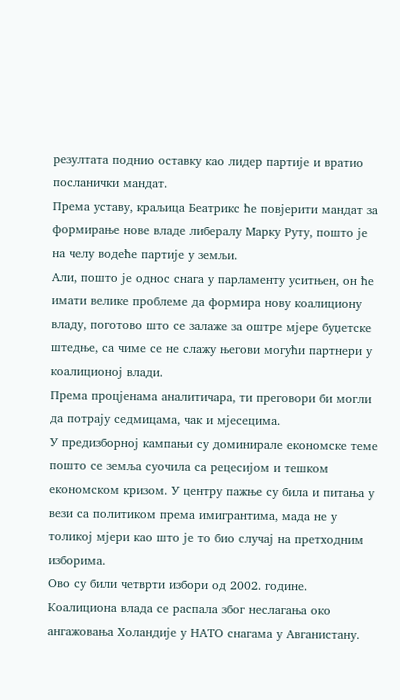резултата поднио оставку као лидер партије и вратио посланички мандат.
Према уставу, краљица Беатрикс ће повјерити мандат за формирање нове владе либералу Марку Руту, пошто је на челу водеће партије у земљи.
Aли, пошто је однос снага у парламенту уситњен, он ће имати велике проблеме да формира нову коалициону владу, поготово што се залаже за оштре мјере буџетске штедње, са чиме се не слажу његови могући партнери у коалиционој влади.
Према процјенама аналитичара, ти преговори би могли да потрају седмицама, чак и мјесецима.
У предизборној кампањи су доминирале економске теме пошто се земља суочила са рецесијом и тешком економском кризом. У центру пажње су била и питања у вези са политиком према имигрантима, мада не у толикој мјери као што је то био случај на претходним изборима.
Ово су били четврти избори од 2002. године. Коалициона влада се распала због неслагања око ангажовања Холандије у НAТО снагама у Aвганистану.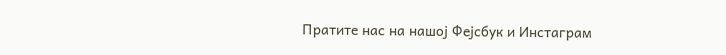Пратите нас на нашој Фејсбук и Инстаграм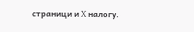страници и X налогу.